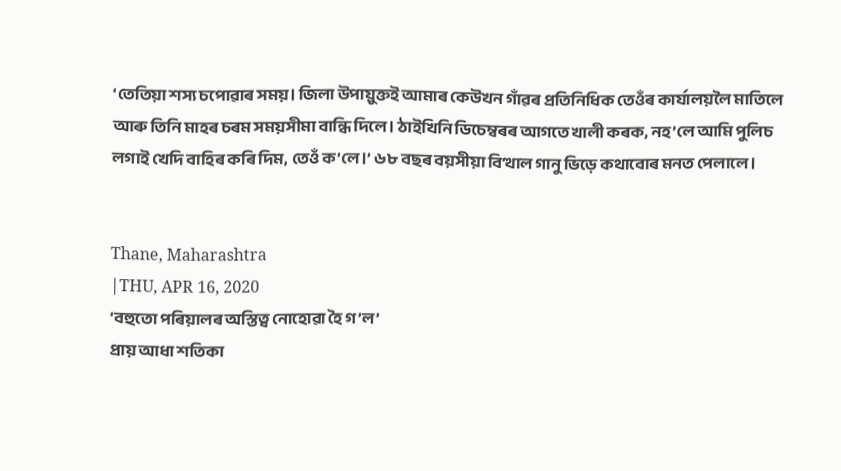‘তেতিয়া শস্য চপোৱাৰ সময়। জিলা উপায়ুক্তই আমাৰ কেউখন গাঁৱৰ প্ৰতিনিধিক তেওঁৰ কাৰ্যালয়লৈ মাতিলে আৰু তিনি মাহৰ চৰম সময়সীমা বান্ধি দিলে। ঠাইখিনি ডিচেম্বৰৰ আগতে খালী কৰক, নহ’লে আমি পুলিচ লগাই খেদি বাহিৰ কৰি দিম, তেওঁ ক’লে।’ ৬৮ বছৰ বয়সীয়া বিত্থাল গানু ভিড়ে কথাবোৰ মনত পেলালে।


Thane, Maharashtra
|THU, APR 16, 2020
‘বহুতো পৰিয়ালৰ অস্তিত্ব নোহোৱা হৈ গ’ল’
প্ৰায় আধা শতিকা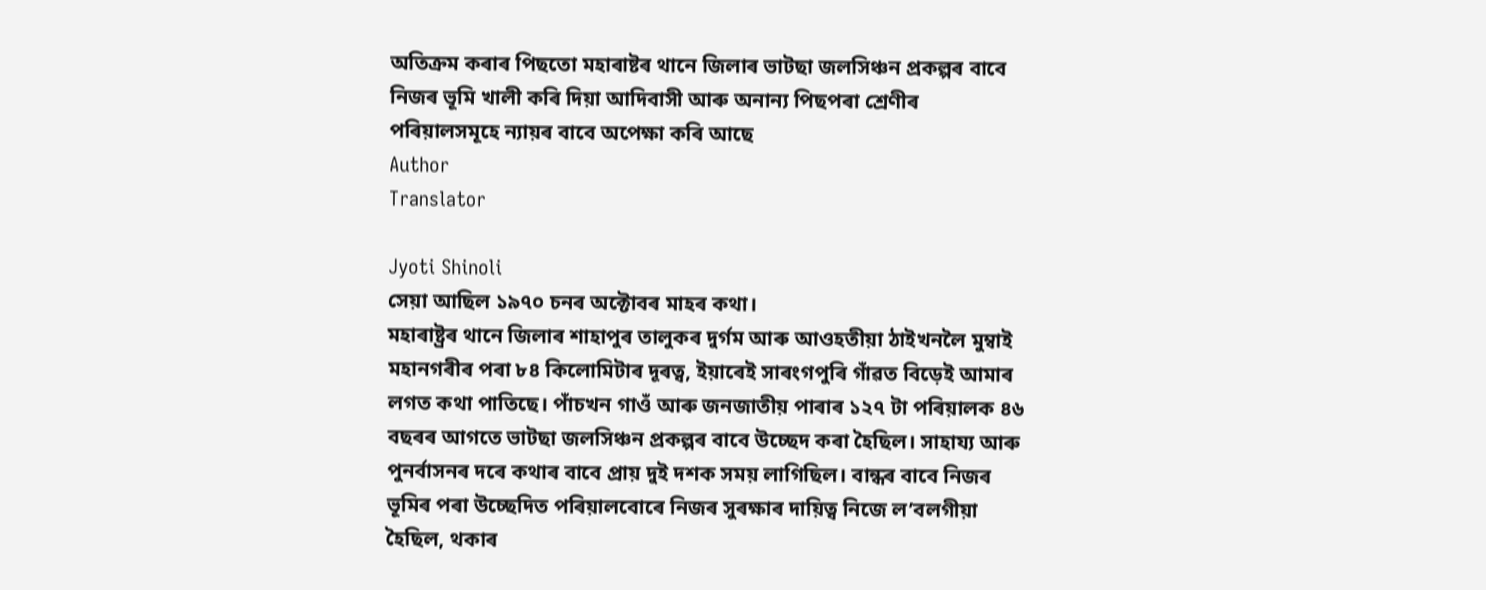অতিক্ৰম কৰাৰ পিছতো মহাৰাষ্টৰ থানে জিলাৰ ভাটছা জলসিঞ্চন প্ৰকল্পৰ বাবে নিজৰ ভূমি খালী কৰি দিয়া আদিবাসী আৰু অনান্য পিছপৰা শ্ৰেণীৰ পৰিয়ালসমূহে ন্যায়ৰ বাবে অপেক্ষা কৰি আছে
Author
Translator

Jyoti Shinoli
সেয়া আছিল ১৯৭০ চনৰ অক্টোবৰ মাহৰ কথা।
মহাৰাষ্ট্ৰৰ থানে জিলাৰ শাহাপুৰ তালুকৰ দুৰ্গম আৰু আওহতীয়া ঠাইখনলৈ মুম্বাই মহানগৰীৰ পৰা ৮৪ কিলোমিটাৰ দূৰত্ব, ইয়াৰেই সাৰংগপুৰি গাঁৱত বিড়েই আমাৰ লগত কথা পাতিছে। পাঁচখন গাওঁ আৰু জনজাতীয় পাৰাৰ ১২৭ টা পৰিয়ালক ৪৬ বছৰৰ আগতে ভাটছা জলসিঞ্চন প্ৰকল্পৰ বাবে উচ্ছেদ কৰা হৈছিল। সাহায্য আৰু পুনৰ্বাসনৰ দৰে কথাৰ বাবে প্ৰায় দুই দশক সময় লাগিছিল। বান্ধৰ বাবে নিজৰ ভূমিৰ পৰা উচ্ছেদিত পৰিয়ালবোৰে নিজৰ সুৰক্ষাৰ দায়িত্ব নিজে ল’বলগীয়া হৈছিল, থকাৰ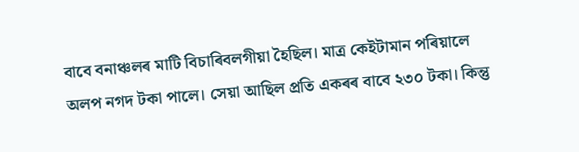বাবে বনাঞ্চলৰ মাটি বিচাৰিবলগীয়া হৈছিল। মাত্ৰ কেইটামান পৰিয়ালে অলপ নগদ টকা পালে। সেয়া আছিল প্ৰতি একৰৰ বাবে ২৩০ টকা। কিন্তু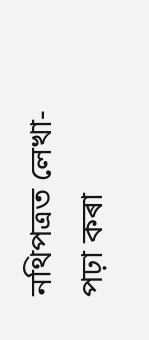নথিপত্ৰত লেখা-পঢ়া কৰা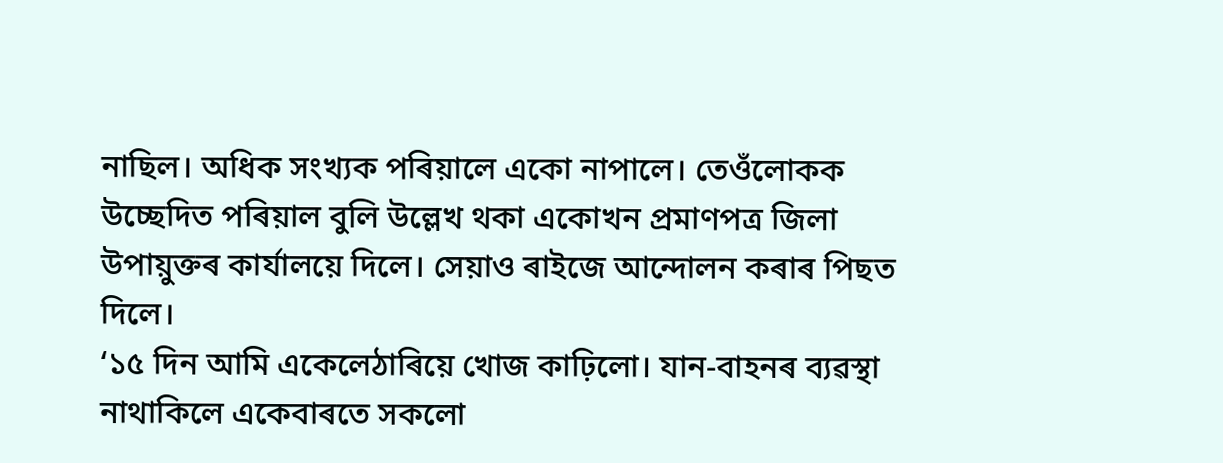নাছিল। অধিক সংখ্যক পৰিয়ালে একো নাপালে। তেওঁলোকক উচ্ছেদিত পৰিয়াল বুলি উল্লেখ থকা একোখন প্ৰমাণপত্ৰ জিলা উপায়ুক্তৰ কাৰ্যালয়ে দিলে। সেয়াও ৰাইজে আন্দোলন কৰাৰ পিছত দিলে।
‘১৫ দিন আমি একেলেঠাৰিয়ে খোজ কাঢ়িলো। যান-বাহনৰ ব্যৱস্থা নাথাকিলে একেবাৰতে সকলো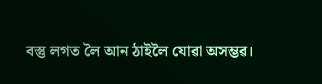বস্তু লগত লৈ আন ঠাইলৈ যোৱা অসম্ভৱ।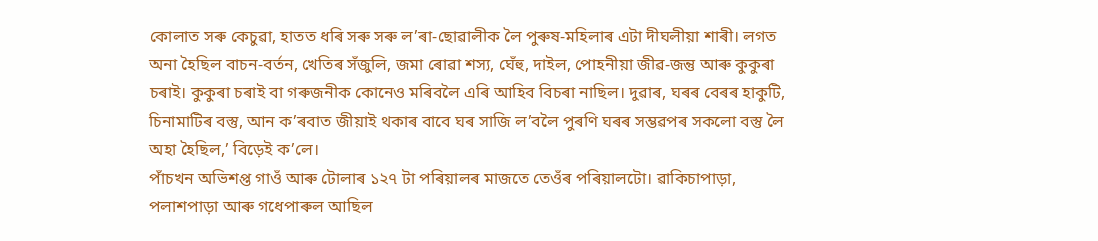কোলাত সৰু কেচুৱা, হাতত ধৰি সৰু সৰু ল’ৰা-ছোৱালীক লৈ পুৰুষ-মহিলাৰ এটা দীঘলীয়া শাৰী। লগত অনা হৈছিল বাচন-বৰ্তন, খেতিৰ সঁজুলি, জমা ৰোৱা শস্য, ঘেঁহু, দাইল, পোহনীয়া জীৱ-জন্তু আৰু কুকুৰা চৰাই। কুকুৰা চৰাই বা গৰুজনীক কোনেও মৰিবলৈ এৰি আহিব বিচৰা নাছিল। দুৱাৰ, ঘৰৰ বেৰৰ হাকুটি, চিনামাটিৰ বস্তু, আন ক’ৰবাত জীয়াই থকাৰ বাবে ঘৰ সাজি ল’বলৈ পুৰণি ঘৰৰ সম্ভৱপৰ সকলো বস্তু লৈ অহা হৈছিল,’ বিড়েই ক’লে।
পাঁচখন অভিশপ্ত গাওঁ আৰু টোলাৰ ১২৭ টা পৰিয়ালৰ মাজতে তেওঁৰ পৰিয়ালটো। ৱাকিচাপাড়া, পলাশপাড়া আৰু গধেপাৰুল আছিল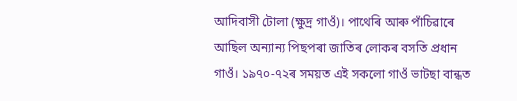আদিবাসী টোলা (ক্ষুদ্ৰ গাওঁ)। পাথেৰি আৰু পাঁচিৱাৰে আছিল অন্যান্য পিছপৰা জাতিৰ লোকৰ বসতি প্ৰধান গাওঁ। ১৯৭০-৭২ৰ সময়ত এই সকলো গাওঁ ভাটছা বান্ধত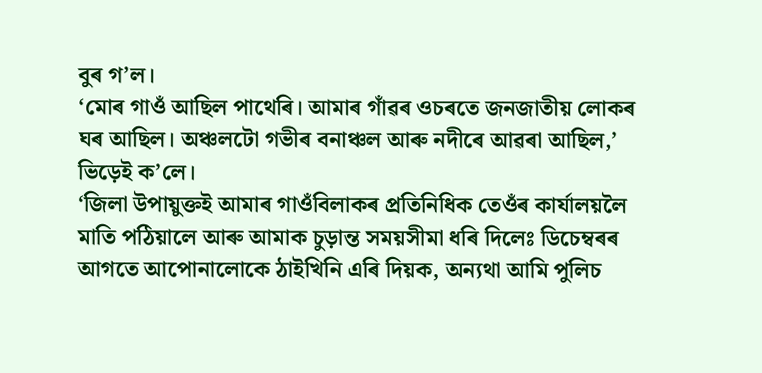বুৰ গ’ল।
‘মোৰ গাওঁ আছিল পাথেৰি। আমাৰ গাঁৱৰ ওচৰতে জনজাতীয় লোকৰ ঘৰ আছিল। অঞ্চলটো গভীৰ বনাঞ্চল আৰু নদীৰে আৱৰা আছিল,’ ভিড়েই ক’লে।
‘জিলা উপায়ুক্তই আমাৰ গাওঁবিলাকৰ প্ৰতিনিধিক তেওঁৰ কাৰ্যালয়লৈ মাতি পঠিয়ালে আৰু আমাক চুড়ান্ত সময়সীমা ধৰি দিলেঃ ডিচেম্বৰৰ আগতে আপোনালোকে ঠাইখিনি এৰি দিয়ক, অন্যথা আমি পুলিচ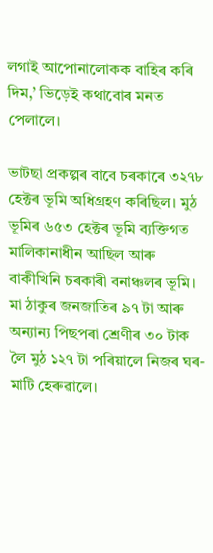লগাই আপোনালোকক বাহিৰ কৰি দিম,’ ভিড়েই কথাবোৰ মনত পেলালে।

ভাটছা প্ৰকল্পৰ বাবে চৰকাৰে ৩২৭৮ হেক্টৰ ভূমি অধিগ্ৰহণ কৰিছিল। মুঠ ভূমিৰ ৬৫৩ হেক্টৰ ভূমি ব্যক্তিগত মালিকানাধীন আছিল আৰু বাকীখিনি চৰকাৰী বনাঞ্চলৰ ভূমি। মা ঠাকুৰ জনজাতিৰ ৯৭ টা আৰু অন্যান্য পিছপৰা শ্ৰেণীৰ ৩০ টাক লৈ মুঠ ১২৭ টা পৰিয়ালে নিজৰ ঘৰ-মাটি হেৰুৱালে।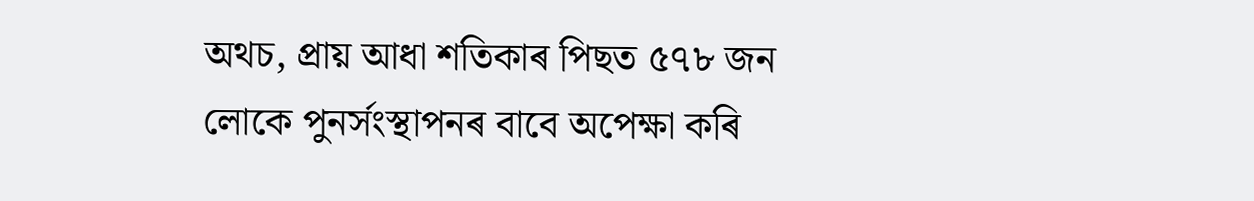অথচ, প্ৰায় আধা শতিকাৰ পিছত ৫৭৮ জন লোকে পুনৰ্সংস্থাপনৰ বাবে অপেক্ষা কৰি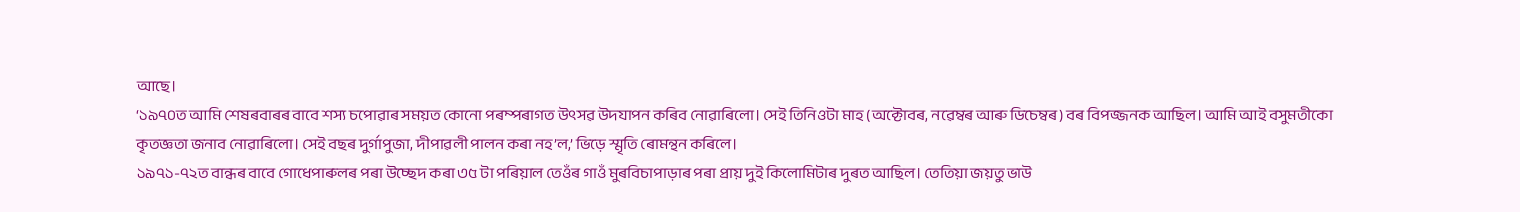আছে।
‘১৯৭০ত আমি শেষৰবাৰৰ বাবে শস্য চপোৱাৰ সময়ত কোনো পৰম্পৰাগত উৎসৱ উদযাপন কৰিব নোৱাৰিলো। সেই তিনিওটা মাহ (অক্টোবৰ, নৱেম্বৰ আৰু ডিচেম্বৰ) বৰ বিপজ্জনক আছিল। আমি আই বসুমতীকো কৃতজ্ঞতা জনাব নোৱাৰিলো। সেই বছৰ দুৰ্গাপুজা, দীপাৱলী পালন কৰা নহ’ল,’ ভিড়ে স্মৃতি ৰোমন্থন কৰিলে।
১৯৭১-৭২ত বান্ধৰ বাবে গোধেপাৰুলৰ পৰা উচ্ছেদ কৰা ৩৫ টা পৰিয়াল তেওঁৰ গাওঁ মুৰবিচাপাড়াৰ পৰা প্ৰায় দুই কিলোমিটাৰ দুৰত আছিল। তেতিয়া জয়তু ভাউ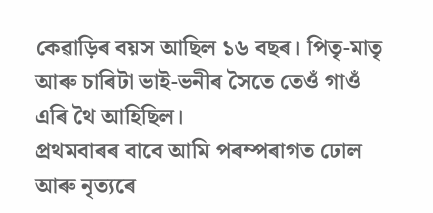কেৱাড়িৰ বয়স আছিল ১৬ বছৰ। পিতৃ-মাতৃ আৰু চাৰিটা ভাই-ভনীৰ সৈতে তেওঁ গাওঁ এৰি থৈ আহিছিল।
প্ৰথমবাৰৰ বাবে আমি পৰম্পৰাগত ঢোল আৰু নৃত্যৰে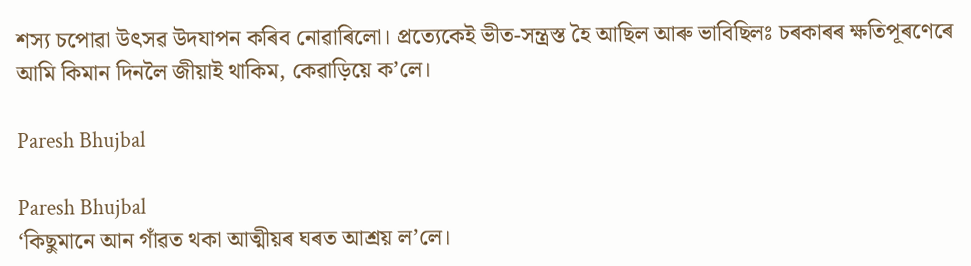শস্য চপোৱা উৎসৱ উদযাপন কৰিব নোৱাৰিলো। প্ৰত্যেকেই ভীত-সন্ত্ৰস্ত হৈ আছিল আৰু ভাবিছিলঃ চৰকাৰৰ ক্ষতিপূৰণেৰে আমি কিমান দিনলৈ জীয়াই থাকিম, কেৱাড়িয়ে ক’লে।

Paresh Bhujbal

Paresh Bhujbal
‘কিছুমানে আন গাঁৱত থকা আত্মীয়ৰ ঘৰত আশ্ৰয় ল’লে।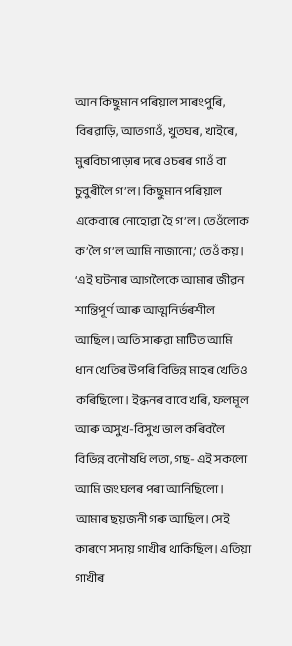আন কিছুমান পৰিয়াল সাৰংপুৰি, বিৰৱাড়ি, আতগাওঁ, খুতঘৰ, খাইৰে, মুৰবিচাপাড়াৰ দৰে ওচৰৰ গাওঁ বা চুবুৰীলৈ গ’ল। কিছুমান পৰিয়াল একেবাৰে নোহোৱা হৈ গ’ল। তেওঁলোক ক’লৈ গ’ল আমি নাজানো,’ তেওঁ কয়।
‘এই ঘটনাৰ আগলৈকে আমাৰ জীৱন শান্তিপূৰ্ণ আৰু আত্মনিৰ্ভৰশীল আছিল। অতি সাৰুৱা মাটিত আমি ধান খেতিৰ উপৰি বিভিন্ন মাহৰ খেতিও কৰিছিলো। ইন্ধনৰ বাবে খৰি, ফলমূল আৰু অসুখ-বিসুখ ভাল কৰিবলৈ বিভিন্ন বনৌষধি লতা, গছ- এই সকলো আমি জংঘলৰ পৰা আনিছিলো। আমাৰ ছয়জনী গৰু আছিল। সেই কাৰণে সদায় গাখীৰ থাকিছিল। এতিয়া গাখীৰ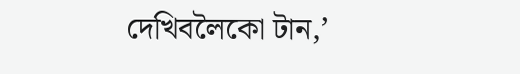দেখিবলৈকো টান,’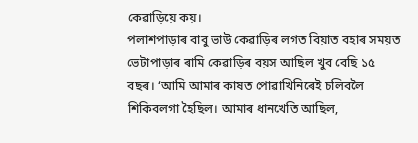কেৱাড়িয়ে কয়।
পলাশপাড়াৰ বাবু ভাউ কেৱাড়িৰ লগত বিয়াত বহাৰ সময়ত ভেটাপাড়াৰ ৰামি কেৱাড়িৰ বয়স আছিল খুব বেছি ১৫ বছৰ। ‘আমি আমাৰ কাষত পোৱাখিনিৰেই চলিবলৈ শিকিবলগা হৈছিল। আমাৰ ধানখেতি আছিল,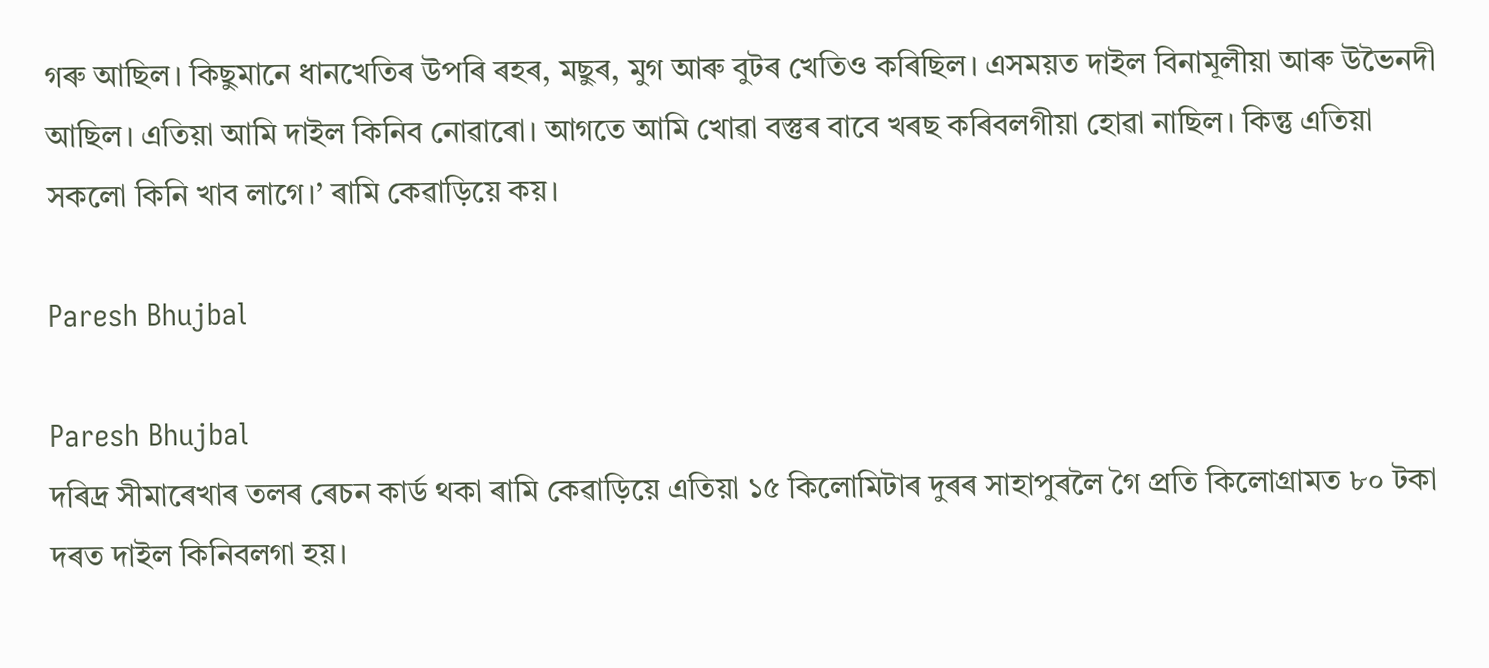গৰু আছিল। কিছুমানে ধানখেতিৰ উপৰি ৰহৰ, মছুৰ, মুগ আৰু বুটৰ খেতিও কৰিছিল। এসময়ত দাইল বিনামূলীয়া আৰু উভৈনদী আছিল। এতিয়া আমি দাইল কিনিব নোৱাৰো। আগতে আমি খোৱা বস্তুৰ বাবে খৰছ কৰিবলগীয়া হোৱা নাছিল। কিন্তু এতিয়া সকলো কিনি খাব লাগে।’ ৰামি কেৱাড়িয়ে কয়।

Paresh Bhujbal

Paresh Bhujbal
দৰিদ্ৰ সীমাৰেখাৰ তলৰ ৰেচন কাৰ্ড থকা ৰামি কেৱাড়িয়ে এতিয়া ১৫ কিলোমিটাৰ দুৰৰ সাহাপুৰলৈ গৈ প্ৰতি কিলোগ্ৰামত ৮০ টকা দৰত দাইল কিনিবলগা হয়।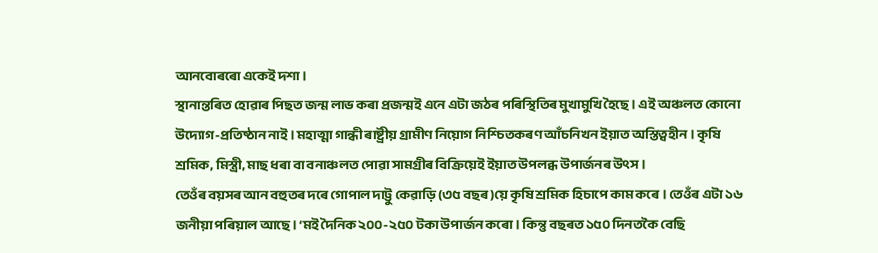আনবোৰৰো একেই দশা।
স্থানান্তৰিত হোৱাৰ পিছত জন্ম লাভ কৰা প্ৰজন্মই এনে এটা জঠৰ পৰিস্থিতিৰ মুখামুখি হৈছে। এই অঞ্চলত কোনো উদ্যোগ-প্ৰতিষ্ঠান নাই। মহাত্মা গান্ধী ৰাষ্ট্ৰীয় গ্ৰামীণ নিয়োগ নিশ্চিতকৰণ আঁচনিখন ইয়াত অস্তিত্বহীন। কৃষি শ্ৰমিক, মিস্ত্ৰী, মাছ ধৰা বা বনাঞ্চলত পোৱা সামগ্ৰীৰ বিক্ৰিয়েই ইয়াত উপলব্ধ উপাৰ্জনৰ উৎস।
তেওঁৰ বয়সৰ আন বহুতৰ দৰে গোপাল দাট্টু কেৱাড়ি (৩৫ বছৰ)য়ে কৃষি শ্ৰমিক হিচাপে কাম কৰে। তেওঁৰ এটা ১৬ জনীয়া পৰিয়াল আছে। ‘মই দৈনিক ২০০-২৫০ টকা উপাৰ্জন কৰো। কিন্তু বছৰত ১৫০ দিনতকৈ বেছি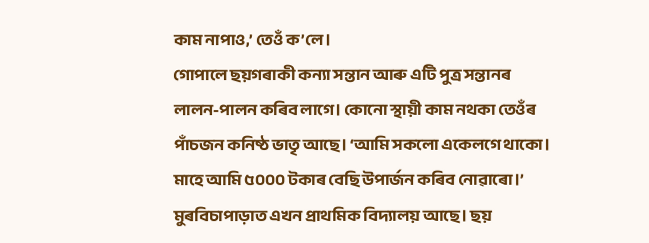কাম নাপাও,’ তেওঁ ক’লে।
গোপালে ছয়গৰাকী কন্যা সন্তান আৰু এটি পুত্ৰ সন্তানৰ লালন-পালন কৰিব লাগে। কোনো স্থায়ী কাম নথকা তেওঁৰ পাঁচজন কনিষ্ঠ ভাতৃ আছে। ‘আমি সকলো একেলগে থাকো। মাহে আমি ৫০০০ টকাৰ বেছি উপাৰ্জন কৰিব নোৱাৰো।’
মুৰবিচাপাড়াত এখন প্ৰাথমিক বিদ্যালয় আছে। ছয়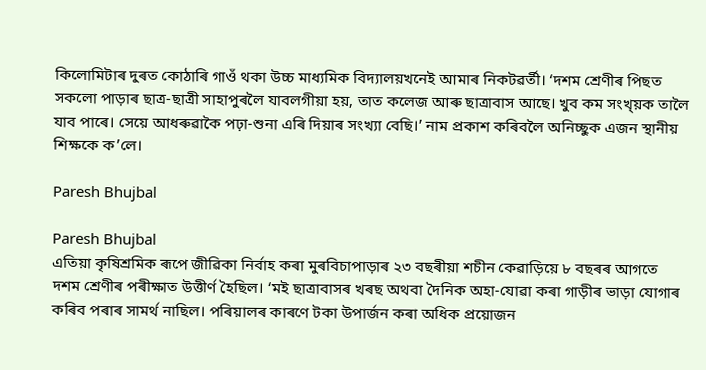কিলোমিটাৰ দুৰত কোঠাৰি গাওঁ থকা উচ্চ মাধ্যমিক বিদ্যালয়খনেই আমাৰ নিকটৱৰ্তী। ‘দশম শ্ৰেণীৰ পিছত সকলো পাড়াৰ ছাত্ৰ-ছাত্ৰী সাহাপুৰলৈ যাবলগীয়া হয়, তাত কলেজ আৰু ছাত্ৰাবাস আছে। খুব কম সংখ্য়ক তালৈ যাব পাৰে। সেয়ে আধৰুৱাকৈ পঢ়া-শুনা এৰি দিয়াৰ সংখ্যা বেছি।’ নাম প্ৰকাশ কৰিবলৈ অনিচ্ছুক এজন স্থানীয় শিক্ষকে ক’লে।

Paresh Bhujbal

Paresh Bhujbal
এতিয়া কৃষিশ্ৰমিক ৰূপে জীৱিকা নিৰ্বাহ কৰা মুৰবিচাপাড়াৰ ২৩ বছৰীয়া শচীন কেৱাড়িয়ে ৮ বছৰৰ আগতে দশম শ্ৰেণীৰ পৰীক্ষাত উত্তীৰ্ণ হৈছিল। ‘মই ছাত্ৰাবাসৰ খৰছ অথবা দৈনিক অহা-যোৱা কৰা গাড়ীৰ ভাড়া যোগাৰ কৰিব পৰাৰ সামৰ্থ নাছিল। পৰিয়ালৰ কাৰণে টকা উপাৰ্জন কৰা অধিক প্ৰয়োজন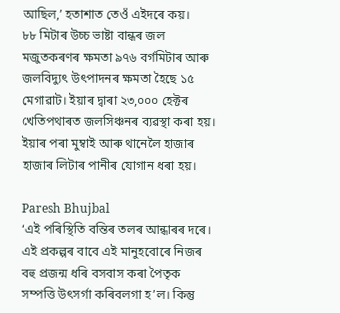আছিল,’ হতাশাত তেওঁ এইদৰে কয়।
৮৮ মিটাৰ উচ্চ ভাষ্টা বান্ধৰ জল মজুতকৰণৰ ক্ষমতা ৯৭৬ বৰ্গমিটাৰ আৰু জলবিদ্যুৎ উৎপাদনৰ ক্ষমতা হৈছে ১৫ মেগাৱাট। ইয়াৰ দ্বাৰা ২৩,০০০ হেক্টৰ খেতিপথাৰত জলসিঞ্চনৰ ব্যৱস্থা কৰা হয়। ইয়াৰ পৰা মুম্বাই আৰু থানেলৈ হাজাৰ হাজাৰ লিটাৰ পানীৰ যোগান ধৰা হয়।

Paresh Bhujbal
‘এই পৰিস্থিতি বন্তিৰ তলৰ আন্ধাৰৰ দৰে। এই প্ৰকল্পৰ বাবে এই মানুহবোৰে নিজৰ বহু প্ৰজন্ম ধৰি বসবাস কৰা পৈতৃক সম্পত্তি উৎসৰ্গা কৰিবলগা হ’ল। কিন্তু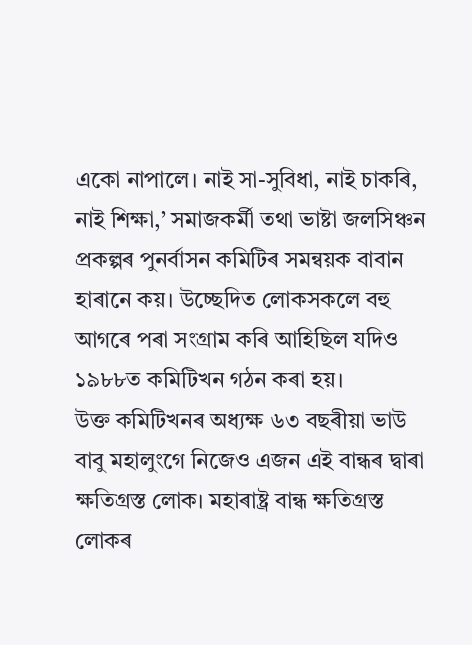একো নাপালে। নাই সা-সুবিধা, নাই চাকৰি, নাই শিক্ষা,’ সমাজকৰ্মী তথা ভাষ্টা জলসিঞ্চন প্ৰকল্পৰ পুনৰ্বাসন কমিটিৰ সমন্বয়ক বাবান হাৰানে কয়। উচ্ছেদিত লোকসকলে বহু আগৰে পৰা সংগ্ৰাম কৰি আহিছিল যদিও ১৯৮৮ত কমিটিখন গঠন কৰা হয়।
উক্ত কমিটিখনৰ অধ্যক্ষ ৬৩ বছৰীয়া ভাউ বাবু মহালুংগে নিজেও এজন এই বান্ধৰ দ্বাৰা ক্ষতিগ্ৰস্ত লোক। মহাৰাষ্ট্ৰ বান্ধ ক্ষতিগ্ৰস্ত লোকৰ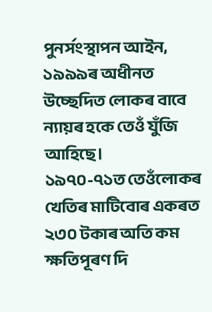পুনৰ্সংস্থাপন আইন, ১৯৯৯ৰ অধীনত উচ্ছেদিত লোকৰ বাবে ন্যায়ৰ হকে তেওঁ যুঁজি আহিছে।
১৯৭০-৭১ত তেওঁলোকৰ খেতিৰ মাটিবোৰ একৰত ২৩০ টকাৰ অতি কম ক্ষতিপূৰণ দি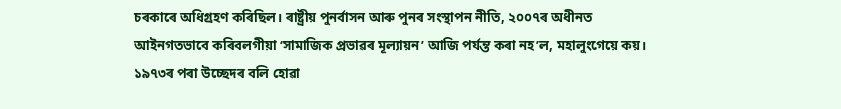চৰকাৰে অধিগ্ৰহণ কৰিছিল। ৰাষ্ট্ৰীয় পুনৰ্বাসন আৰু পুনৰ সংস্থাপন নীতি, ২০০৭ৰ অধীনত আইনগতভাবে কৰিবলগীয়া ‘সামাজিক প্ৰভাৱৰ মূল্যায়ন’ আজি পৰ্যন্ত কৰা নহ’ল, মহালুংগেয়ে কয়।
১৯৭৩ৰ পৰা উচ্ছেদৰ বলি হোৱা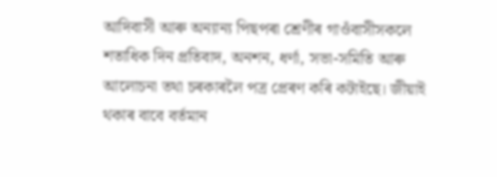আদিবাসী আৰু অন্যান্য পিছপৰা শ্ৰেণীৰ গাওঁবাসীসকলে শতাধিক দিন প্ৰতিবাদ, অনশন, ধৰ্ণা, সভা-সমিতি আৰু আলোচনা তথা চৰকাৰলৈ পত্ৰ প্ৰেৰণ কৰি কটাইছে। জীয়াই থকাৰ বাবে বৰ্তমান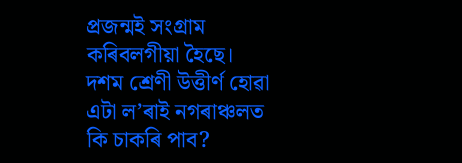প্ৰজন্মই সংগ্ৰাম কৰিবলগীয়া হৈছে।
দশম শ্ৰেণী উত্তীৰ্ণ হোৱা এটা ল’ৰাই নগৰাঞ্চলত কি চাকৰি পাব?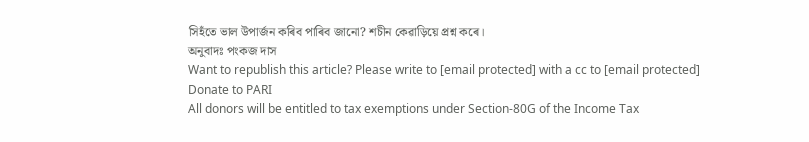সিহঁতে ভাল উপাৰ্জন কৰিব পাৰিব জানো? শচীন কেৱাড়িয়ে প্ৰশ্ন কৰে।
অনুবাদঃ পংকজ দাস
Want to republish this article? Please write to [email protected] with a cc to [email protected]
Donate to PARI
All donors will be entitled to tax exemptions under Section-80G of the Income Tax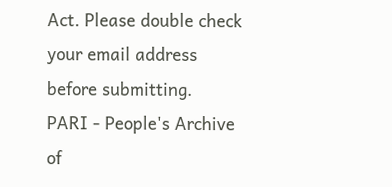Act. Please double check your email address before submitting.
PARI - People's Archive of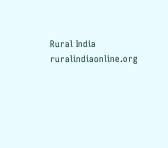Rural India
ruralindiaonline.org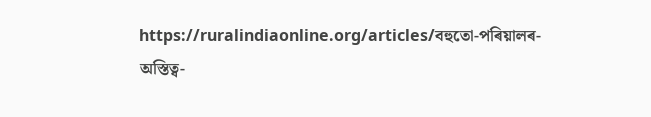https://ruralindiaonline.org/articles/বহুতো-পৰিয়ালৰ-অস্তিত্ব-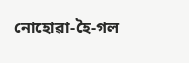নোহোৱা-হৈ-গল